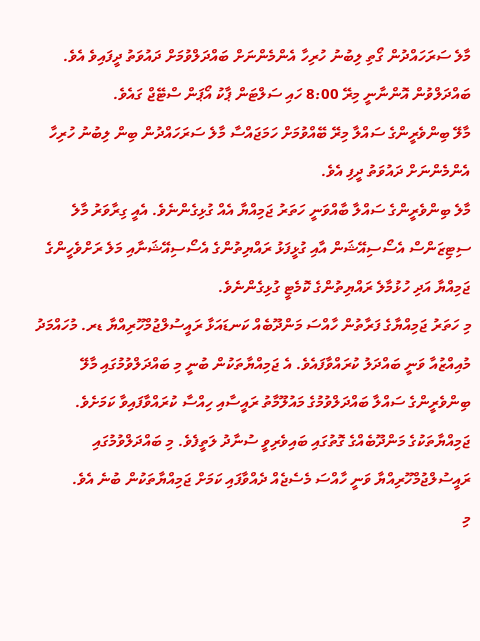މާލެ ސަރަހައްދުން ގޯތި ލިބުނު ހުރިހާ އެންމެންނަށް ބައްދަލްވުމަށް ދައުވަތު ދީފައިވެ އެވެ. ބައްދަލްވުން އޮންނާނީ މިރޭ 8:00 ހައި ސަލްޓަން ޕާކު އޯޕަން ސްޓޭޖް ގައެވެ.
މާލޭ ބިންވެރީންގެ ސައްލާ މިރޭ ބޭއްވުމަށް ހަމަޖައްސާ މާލެ ސަރަހައްދުން ބިން ލިބުނު ހުރިހާ އެންމެންނަށް ދައުވަތު ދީފި އެވެ.
މާލެ ބިންވެރީންގެ ސައްލާ ބާއްވަނީ ހަތަރު ޖަމިއްޔާ އެއް ގުޅިގެންނެވެ. އެއީ ގިރާވަރު މާލެ ސިޓިޒަންސް އެސޯސިއޭޝަން އާއި ގުޅީފަޅު ރައްޔިތުންގެ އެސޯސިއޭޝަނާއި މަލެ ރަށްވެހީންގެ ޖަމިއްޔާ އަދި ހުޅުމާލެ ރައްޔިތުންގެ ކޮމެޓީ ގުޅިގެންނެވެ.
މި ހަތަރު ޖަމިއްޔާގެ ފަރާތުން ހާއްސަ މަންދޫބެއް ކަނޑައަޅާ ރައީސުލްޖުމްހޫރިއްޔާ ޑރ. މުހައްމަދު މުއިއްޒުއާ ވަނީ ބައްދަލު ކުރައްވާފައެވެ. އެ ޖަމިއްޔާތަކުން ބުނީ މި ބައްދަލްވުމުގައި މާލޭ ބިންވެރީންގެ ސައްލާ ބައްދަލްވުމުގެ މައުލޫމާތު ރައީސާއި ހިއްސާ ކުރައްވާފައިވާ ކަމަށެވެ.
ޖަމިއްޔާތަކުގެ މަންދޫބެއްގެ ގޮތުގައި ބައިވެރިވީ ސުނާދު ލަތީފެވެ. މި ބައްދަލްވުމުގައި ރައީސުލްޖުމްހޫރިއްޔާ ވަނީ ހާއްސަ މެސެޖެއް ދެއްވާފައި ކަމަށް ޖަމިއްޔާތަކުން ބުނެ އެވެ.
މި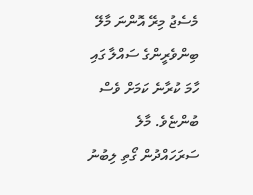މެސެޖު މިރޭ އޮންނަ މާލޭ ބިންވެރީންގެ ސައްލާ ގައި ހާމަ ކުރާނެ ކަމަށް ވެސް ބުންޏެވެ. މާލެ ސަރަހައްދުން ގޯތި ލިބުނު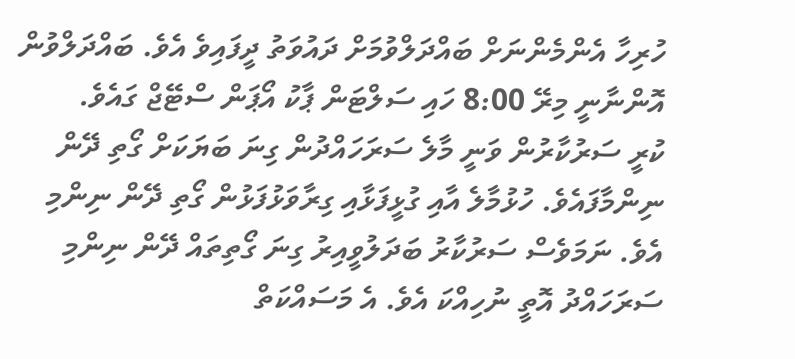ހުރިހާ އެންމެންނަށް ބައްދަލްވުމަށް ދައުވަތު ދީފައިވެ އެވެ. ބައްދަލްވުން އޮންނާނީ މިރޭ 8:00 ހައި ސަލްޓަން ޕާކު އޯޕަން ސްޓޭޖް ގައެވެ.
ކުރީ ސަރުކާރުން ވަނީ މާލެ ސަރަހައްދުން ގިނަ ބަޔަކަށް ގޯތި ދޭން ނިންމާފައެވެ. ހުޅުމާލެ އާއި ގުޅީފަޅާއި ގިރާވަޅުފަޅުން ގޯތި ދޭން ނިންމި އެވެ. ނަމަވެސް ސަރުކާރު ބަދަލުވީއިރު ގިނަ ގޯތިތައް ދޭން ނިންމި ސަރަހައްދު އޮތީ ނުހިއްކަ އެވެ. އެ މަސައްކަތް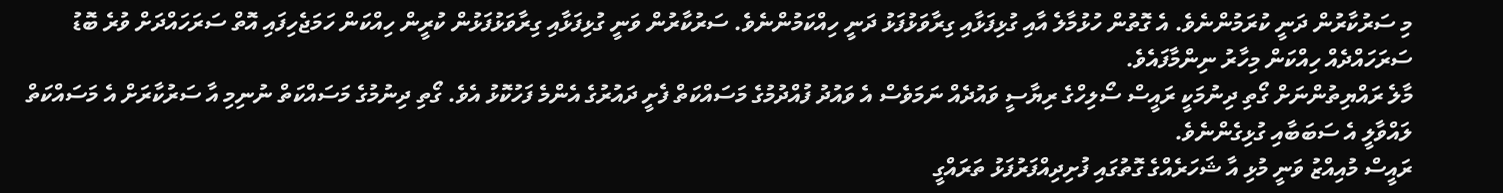މި ސަރުކާރުން ދަނީ ކުރަމުންނެވެ. އެ ގޮތުން ހުޅުމާލެ އާއި ގުޅިފަޅާއި ގިރާވަޅުފަޅު ދަނީ ހިއްކަމުންނެވެ. ސަރުކާރުން ވަނީ ގުޅިފަޅާއި ގިރާވަޅުފަޅުން ކުރީން ހިއްކަން ހަމަޖެހިފައި އޮތް ސަރަހައްދަށް ވުރެ ބޮޑު ސަރަހައްދެއް ހިއްކަން މިހާރު ނިންމާފައެވެ.
މާލެ ރައްޔިތުންނަށް ގޯތި ދިނުމަކީ ރައީސް ސޯލިހްގެ ރިޔާސީ ވައުދެއް ނަމަވެސް އެ ވައުދު ފުއްދުމުގެ މަސައްކަތް ފެށީ ދައުރުގެ އެންމެ ފަހުކޮޅު އެވެ. ގޯތި ދިނުމުގެ މަސައްކަތް ނުނިމި އާ ސަރުކާރަށް އެ މަސައްކަތް ލައްވާލީ އެ ސަބަބާއި ގުޅިގެންނެވެ.
ރައީސް މުއިއްޒު ވަނީ މުޅި އާ ޝަހަރެއްގެ ގޮތުގައި ފުށިދިއްފަރުފަޅު ތަރައްގީ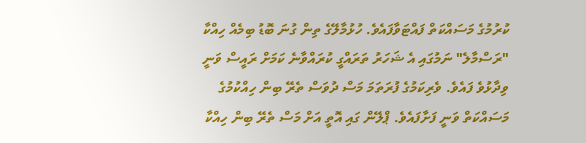ކުރުމުގެ މަސައްކަތް ފައްޓަވާފައެވެ. ހުޅުމާލޭގެ ތިން ގުނަ ބޮޑު ބިމެއް ހިއްކާ "ރަސްމާލެ" ނަމުގައި އެ ޝަހަރު ތަރައްގީ ކުރައްވާނެ ކަމަށް ރައީސް ވަނީ ވިދާޅުވެ ފައެވެ. ވެރިކަމުގެ ފުރަތަމަ މަސް ދުވަސް ތެރޭ ބިން ހިއްކުމުގެ މަސައްކަތް ވަނީ ފަށާފައެވެ. ޕްލޭން ގައި އޮތީ އަށް މަސް ތެރޭ ބިން ހިއްކާ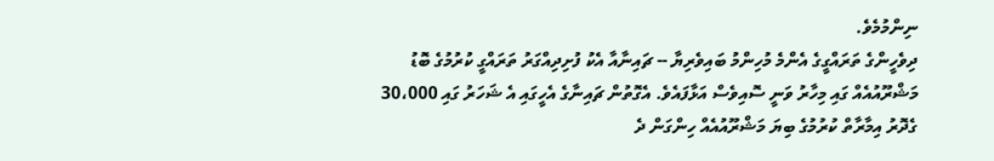ނިންމުމެވެ.
ދިވެހީންގެ ތަރައްގީގެ އެންމެ މުހިންމު ބައިވެރިޔާ -- ޗައިނާއާ އެކު ފުށިދިއްގަރު ތަރައްގީ ކުރުމުގެ ބޮޑު މަޝްރޫއުއެއް ގައި މިހާރު ވަނީ ސޮއިވެސް އަޅާފައެވެ. އެގޮތުން ޗައިނާގެ އެހީގައި އެ ޝަހަރު ގައި 30،000 ގެދޮރު އިމާރާތް ކުރުމުގެ ބިޔަ މަޝްރޫއުއެއް ހިންގަން ދެ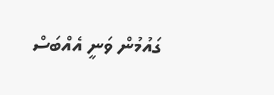ގައުމުން ވަނީ އެއްބަސް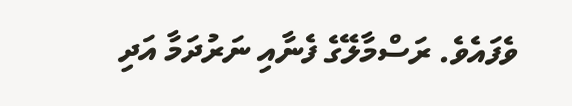ވެފައެވެ. ރަސްމާލޭގެ ފެނާއި ނަރުދަމާ އަދި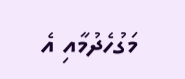މަގުހެދުމާއި އެ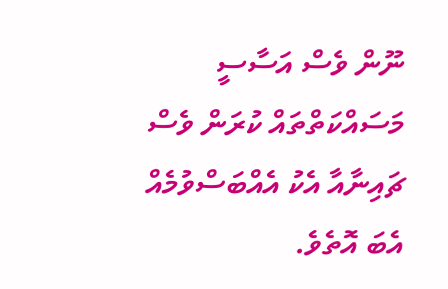ނޫން ވެސް އަސާސީ މަސައްކަތްތައް ކުރަން ވެސް ޗައިނާއާ އެކު އެއްބަސްވުމެއް އެބަ އޮތެވެ.